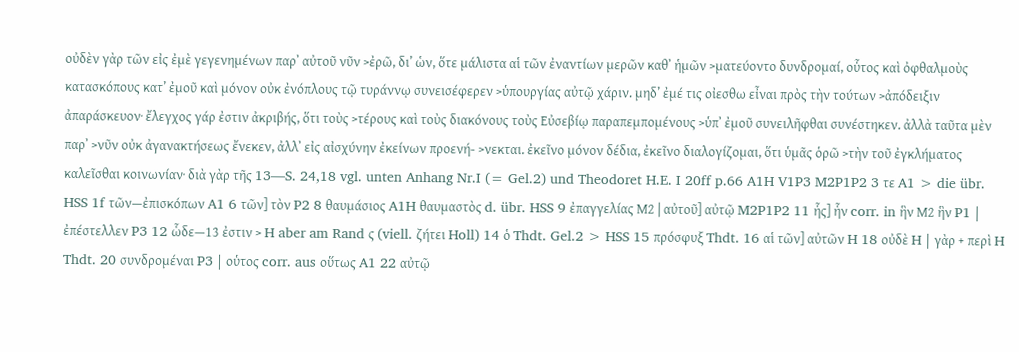οὐδὲν γὰρ τῶν εἰς ἐμὲ γεγενημένων παρ᾿ αὐτοῦ νῦν >ἐρῶ, δι’ ὡν, ὅτε μάλιστα αἱ τῶν ἐναντίων μερῶν καθ᾿ ἡμῶν >ματεύοντο δυνδρομαί, οὗτος καὶ ὀφθαλμοὺς κατασκόπους κατ’ ἐμοῦ καὶ μόνον οὐκ ἐνόπλους τῷ τυράννῳ συνεισέφερεν >ὑπουργίας αὐτῷ χάριν. μηδ’ ἐμέ τις οἰεσθω εἶναι πρὸς τὴν τούτων >ἀπόδειξιν ἀπαράσκευον· ἔλεγχος γάρ ἐστιν ἀκριβής, ὅτι τοὺς >τέρους καὶ τοὺς διακόνους τοὺς Εὐσεβίῳ παραπεμπομένους >ὑπ᾿ ἐμοῦ συνειλῆφθαι συνέστηκεν. ἀλλὰ ταῦτα μὲν παρ᾿ >νῦν οὐκ ἀγανακτήσεως ἔνεκεν, ἀλλ᾿ εἰς αἰσχύνην ἐκείνων προενή- >νεκται. ἐκεῖνο μόνον δέδια, ἐκεῖνο διαλογίζομαι, ὅτι ὑμᾶς ὁρῶ >τὴν τοῦ ἐγκλήματος καλεῖσθαι κοινωνίαν· διὰ γὰρ τῆς 13—S. 24,18 vgl. unten Anhang Nr.I (= Gel.2) und Theodoret H.E. I 20ff p.66 A1H V1P3 M2P1P2 3 τε A1 > die übr. HSS 1f τῶν—ἐπισκόπων A1 6 τῶν] τὸν P2 8 θαυμάσιος A1H θαυμαστὸς d. übr. HSS 9 ἐπαγγελίας Μ2 | αὐτοῦ] αὐτῷ M2P1P2 11 ἧς] ἧν corr. in ἣν Μ2 ἣν P1 | ἐπέστελλεν P3 12 ὧδε—13 ἐστιν > H aber am Rand ς (viell. ζήτει Holl) 14 ὁ Thdt. Gel.2 > HSS 15 πρόσφυξ Thdt. 16 αἱ τῶν] αὐτῶν H 18 οὐδὲ H | γὰρ + περὶ H Thdt. 20 συνδρομέναι P3 | οὑτος corr. aus οὕτως A1 22 αὐτῷ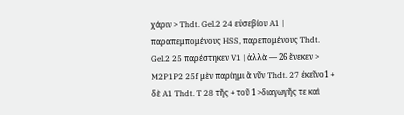χάριν > Thdt. Gel.2 24 εὐσεβίου A1 | παραπεμπομένους HSS, παρεπομένους Thdt. Gel.2 25 παρέστηκεν V1 | ἀλλὰ — 26 ἕνεκεν > M2P1P2 25f μὲν παρίημι ἂ νῦν Thdt. 27 ἐκεῖνο1 + δὲ A1 Thdt. T 28 τῆς + τοῦ 1 >διαγωγῆς τε καὶ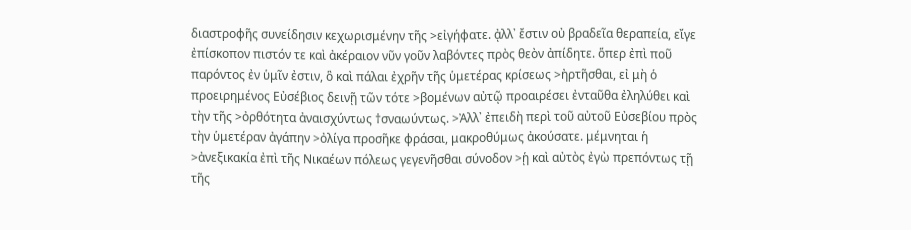διαστροφῆς συνείδησιν κεχωρισμένην τῆς >εἰγήφατε. ᾀλλ᾿ ἔστιν οὐ βραδεῖα θεραπεία, εἴγε ἐπίσκοπον πιστόν τε καὶ ἀκέραιον νῦν γοῦν λαβόντες πρὸς θεὸν ἀπίδητε. ὅπερ ἐπὶ ποῦ παρόντος ἐν ὑμῖν ἐστιν, ὃ καὶ πάλαι ἐχρῆν τῆς ὑμετέρας κρίσεως >ἠρτῆσθαι, εἰ μὴ ὁ προειρημένος Εὐσέβιος δεινῇ τῶν τότε >βομένων αὐτῷ προαιρέσει ἐνταῦθα ἐληλύθει καὶ τὴν τῆς >ὀρθότητα ἀναισχύντως †σναωύντως. >Ἀλλ᾿ ἐπειδὴ περὶ τοῦ αὐτοῦ Εὐσεβίου πρὸς τὴν ὑμετέραν ἀγάπην >ὀλίγα προσῆκε φράσαι, μακροθύμως ἀκούσατε. μέμνηται ἡ >ἀνεξικακία ἐπὶ τῆς Νικαέων πόλεως γεγενῆσθαι σύνοδον >ᾑ καὶ αὐτὸς ἐγὼ πρεπόντως τῇ τῆς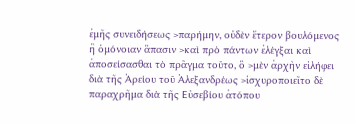ἐμῆς συνειδήσεως >παρήμην, οὐδὲν ἕτερον βουλόμενος ἢ ὁμόνοιαν ἅπασιν >καὶ πρὸ πάντων ἐλέγξαι καὶ ἀποσείσασθαι τὸ πρᾶγμα τοῦτο, ὃ >μὲν ἀρχὴν εἰλήφει διὰ τῆς Ἀρείου τοῦ Ἀλεξανδρέως >ἰσχυροποιεῖτο δὲ παραχρῆμα διὰ τῆς Εὐσεβίου ἀτόπου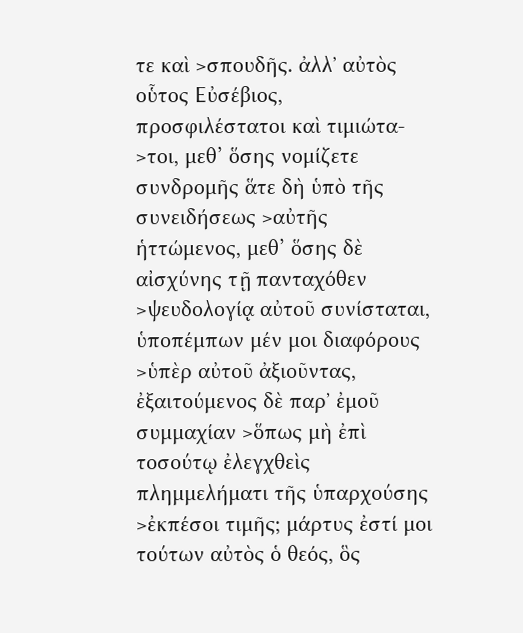τε καὶ >σπουδῆς. ἀλλ᾿ αὐτὸς οὗτος Εὐσέβιος, προσφιλέστατοι καὶ τιμιώτα- >τοι, μεθ’ ὅσης νομίζετε συνδρομῆς ἅτε δὴ ὑπὸ τῆς συνειδήσεως >αὐτῆς ἡττώμενος, μεθ’ ὅσης δὲ αἰσχύνης τῇ πανταχόθεν >ψευδολογίᾳ αὐτοῦ συνίσταται, ὑποπέμπων μέν μοι διαφόρους >ὑπὲρ αὐτοῦ ἀξιοῦντας, ἐξαιτούμενος δὲ παρ᾿ ἐμοῦ συμμαχίαν >ὅπως μὴ ἐπὶ τοσούτῳ ἐλεγχθεὶς πλημμελήματι τῆς ὑπαρχούσης >ἐκπέσοι τιμῆς; μάρτυς ἐστί μοι τούτων αὐτὸς ὁ θεός, ὃς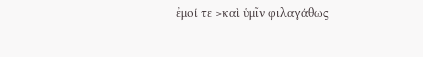ἐμοί τε >καὶ ὑμῖν φιλαγάθως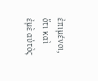ἐπιμένοι, ὅτι καὶ ἐμὲ αὐτὸς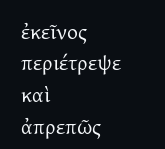ἐκεῖνος περιέτρεψε καὶ ἀπρεπῶς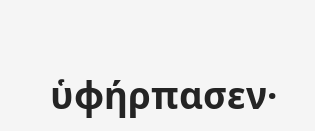ὑφήρπασεν·